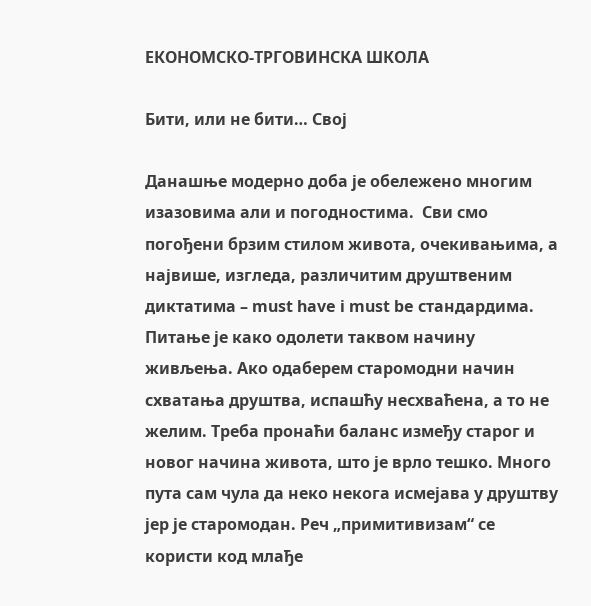ЕКОНОМСКО-ТРГОВИНСКА ШКОЛА

Бити, или не бити… Свој

Данашње модерно доба је обележено многим изазовима али и погодностима.  Сви смо погођени брзим стилом живота, очекивањима, а највише, изгледа, различитим друштвеним диктатима – must have i must be стандардима. Питање је како одолети таквом начину живљења. Ако одаберем старомодни начин схватања друштва, испашћу несхваћена, а то не желим. Треба пронаћи баланс између старог и новог начина живота, што је врло тешко. Много пута сам чула да неко некога исмејава у друштву јер је старомодан. Реч „примитивизам“ се користи код млађе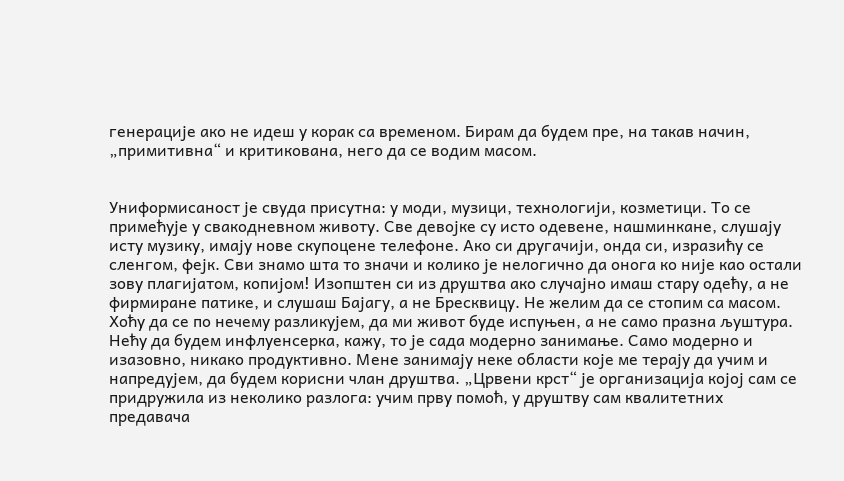генерације ако не идеш у корак са временом. Бирам да будем пре, на такав начин, „примитивна“ и критикована, него да се вoдим масом.


Униформисаност је свуда присутна: у моди, музици, технологији, козметици. То се примећује у свакодневном животу. Све девојке су исто одевене, нашминкане, слушају исту музику, имају нове скупоцене телефоне. Ако си другачији, онда си, изразићу се сленгом, фејк. Сви знамо шта то значи и колико је нелогично да онога ко није као остали зову плагијатом, копијом! Изопштен си из друштва ако случајно имаш стару одећу, а не фирмиране патике, и слушаш Бајагу, а не Бресквицу. Не желим да се стопим са масом. Хоћу да се по нечему разликујем, да ми живот буде испуњен, а не само празна љуштура. Нећу да будем инфлуенсерка, кажу, то је сада модерно занимање. Само модерно и изазовно, никако продуктивно. Мене занимају неке области које ме терају да учим и напредујем, да будем корисни члан друштва. „Црвени крст“ је организација којој сам се придружила из неколико разлога: учим прву помоћ, у друштву сам квалитетних предавача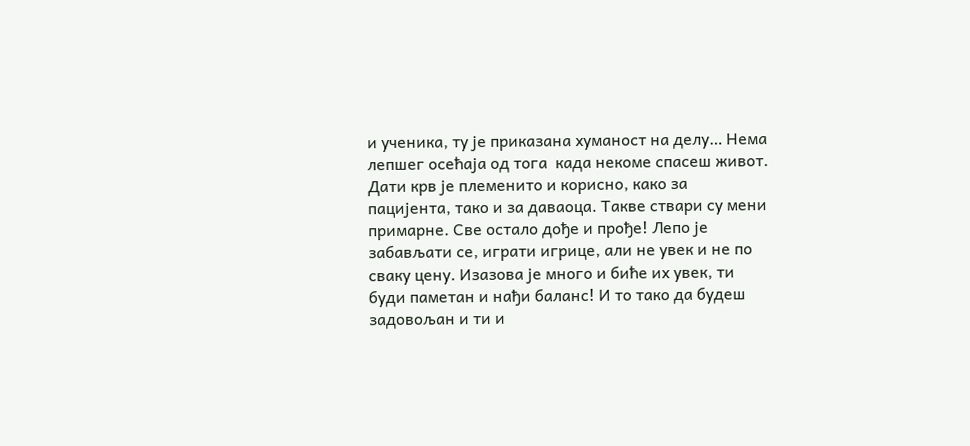и ученика, ту је приказана хуманост на делу… Нема лепшег осећаја од тога  када некоме спасеш живот. Дати крв је племенито и корисно, како за пацијента, тако и за даваоца. Такве ствари су мени примарне. Све остало дође и прође! Лепо је забављати се, играти игрице, али не увек и не по сваку цену. Изазова је много и биће их увек, ти буди паметан и нађи баланс! И то тако да будеш задовољан и ти и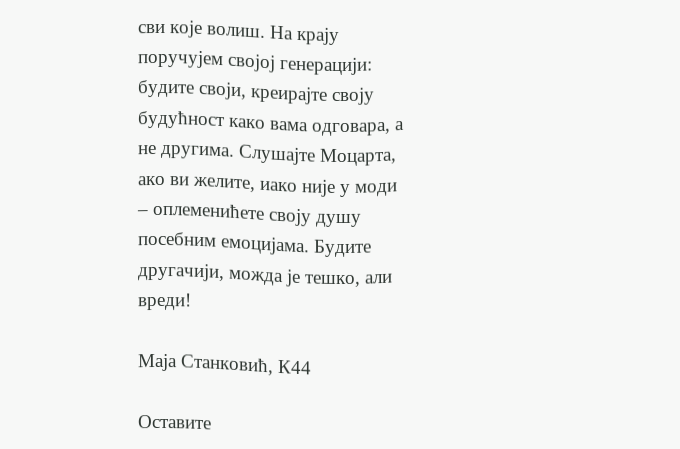сви које волиш. На крају поручујем својој генерацији: будите своји, креирајте своју будућност како вама одговара, а не другима. Слушајте Моцарта, ако ви желите, иако није у моди – оплеменићете своју душу посебним емоцијама. Будите другачији, можда је тешко, али вреди!

Маја Станковић, К44

Оставите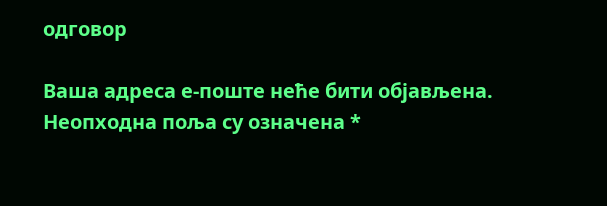одговор

Ваша адреса е-поште неће бити објављена. Неопходна поља су означена *